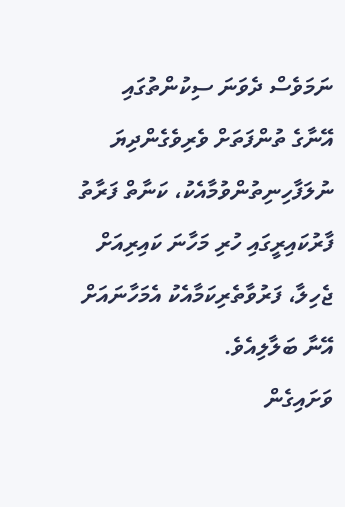ނަމަވެސް ދެވަނަ ސިކުންތުގައި އޭނާގެ ތުންފަތަށް ވެރިވެގެންދިޔަ ނުލަފާހިނިތުންވުމާއެކު، ކަނާތް ފަރާތު ފާރުކައިރީގައި ހުރި މަހާނަ ކައިރިއަށް ޖެހިލާ، ފަރުވާތެރިކަމާއެކު އެމަހާނައަށް އޭނާ ބަލާލިއެވެ.
ވަށައިގެން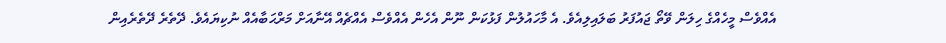އެއްވެސް މީހެއްގެ ހިލަން ވޭތޯ ޖައުފަރު ބަލައިލިއެވެ. އެ މާހައުލުން ފަޅުކަން ނޫން އެހެން އެއްވެސް އެއްޗެއް އޭނާއަށް މަރްޙަބާއެއް ނުކިޔައެވެ. ދޭތެރެ ދޭތެރެއިން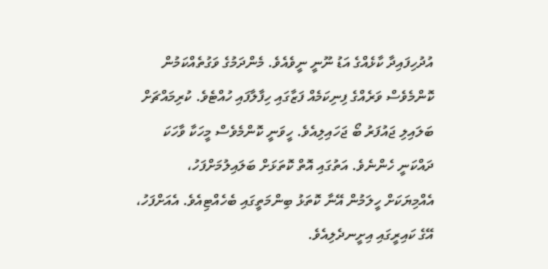އުދުހިފައިދާ ކާޅެއްގެ އަޑު ނޫނީ ނީވެއެވެ. މެންދަމުގެ ވަގުތެއްކަމުން ކޮންމެވެސް ވަރެއްގެ ފިނިކަމެއް ފަޒާގައި ހިފާލާފައި ހުއްޓެވެ. ކުރިމައްޗަށް ބަލައިލި ޖައުފަރު ބޯ ޖަހައިލިއެވެ. ހީވަނީ ކޮންމެވެސް މީހަކާ ވާހަކަ ދައްކަނީ ހެންނެވެ. އަތުގައި އޮތް ކޮތަޅަށް ބަލައިލުމަށްފަހު، އެއްމިޔަކަށް ހީލަމުން އޭނާ ކޮތަޅު ބިންމަތީގައި ބެހެއްޓިއެވެ. އެއަށްފަހު، އޭގެ ކައިރީގައި އިށީނދެލިއެވެ.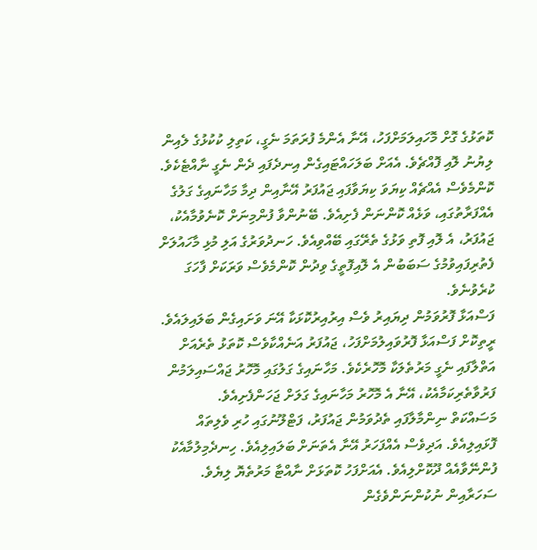ކޮތަޅުގެ ގޮށް މޮހައިލަމަށްފަހު، އޭނާ އެންމެ ފުރަތަމަ ނެގީ، ކަތިލި ކުކުޅުގެ ލެއިން ލިޔުނު ލޮއި ފޮއްޗެވެ. އެއަށް ބަލަހައްޓައިގެން އިނދެފައި ދެން ނެގީ ނާއްޓެކެވެ.
ކޮންމެވެސް އެއްޗެއް ކިޔަވަ ކިޔަވާފައި ޖައުފަރު އޭނާއިން ދިމާ މަހާނައިގެ ގަލުގެ އެއްފަރާތުގައި، ވަޅެއް ކޮންނަން ފެށިއެވެ. ބޭނުންވާ ފުންމިނަށް ކޮނެވުމާއެކު، ޖައުފަރު، އެ ލޮއި ފޮތި ވަޅުގެ ތެރޭގައި ބޭއްވިއެވެ. ހަނދުވަރުގެ އަލި މުޅި މާހައުލަށް ފެތުރިފައިވުމުގެ ސަބަބުން އެ ލޮއިފޮތީގެ ވިދުން ކޮންމެވެސް ވަރަކަށް ފާހަގަ ކުރެވުނެވެ.
ފަސްއަޅާ ފޮރުވަމުން ދިޔައިރު ވެސް އިރުއިރުކޮޅަކާ އޭނަ ވަށައިގެން ބަލައިލައެވެ.
ރީތިކޮށް ފަސްއަޅާ ފޮރުވައިލުމަށްފަހު، ޖައުފަރު އަނެއްކާވެސް ކޮތަޅު ތެރެއަށް އަތްލާފައި ނެގީ މަރުތެލަކާ މޮހޮރެކެވެ. މަހާނައިގެ ގަލުގައި މޮހޮރު ޖައްސައިލަމުން ފަރުވާތެރިކަމާއެކު، އޭނާ އެ މޮހޮރު މަހާނައިގެ ގަލަށް ޖަހަންފެށިއެވެ.
މަސައްކަތް ނިންމާލާފައި ތެދުވަމުން ޖައުފަރު، ފަޓްލޫނުގައި ހުރި ވެލިތައް ފޮޅައިލިއެވެ. އަދިވެސް އެއްފަހަރު އޭނާ އެތަނަށް ބަލައިލިއެވެ. ހިނދެމިލުމާއެކު ފުންނޭވާއެއް ދޫކޮށްލިއެވެ. އެއަށްފަހު ކޮތަޅަށް ނާއްޓާ މަރުތެޔޮ ލިޔެވެ.
ސަހަރާއިން ނުކުންނަންވެގެން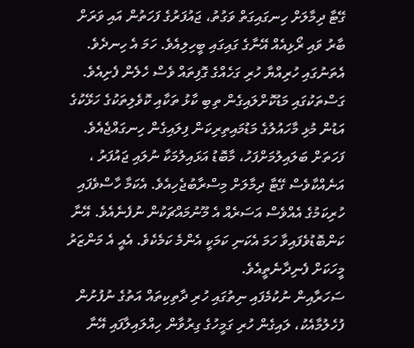ގޭޓާ ދިމާލަށް ހިނގައިގަތް ވަގުތު، ޖައުފަރުގެ ފަހަތުން އައި ވަރަށް ބާރު ވައި ރޯޅިއެއް އޭނާގެ ގައިގައި ބީހިލިއެވެ. ހަމަ އެ ހިނދެވެ. އެތަނުގައި ހުރިއްޔާ ހުރި ގަހެއްގެ ގޮފިތައް ވެސް ހެލެން ފެށިއެވެ. ގަސްތަކުގައި މަޑުކޮށްލައިގެން ތިބި ކާޅު ތަކާއި ކޮވެލިތަކުގެ ހަޅޭކުގެ އަޑުން މުޅި މާހައުލުގެ މަޑުމައިތިރިކަން ފިލައިގެން ހިނގައްޖެއެވެ.
ފަހަތަށް ބަލައިލުމަށްފަހު، މާބޮޑު އަޅައިލުމަކާ ނުލައި ޖައުފަރު ، އަނެއްކާވެސް ގޭޓާ ދިމާލަށް މިސްރާބުޖެހިއެވެ. އެކަމާ ހާސްވެފައި ހުރިކަމުގެ އެއްވެސް އަސަރެއް އެ މޫނުމައްޗަކުން ނުފެނެއެވެ. އޭނާ ކަންބޮޑުވެފައިވާ ހަމަ އެކަނި ކަމަކީ އެންމެ ކަމެކެވެ. އެއީ އެ މަންޒަރު މީހަކަށް ފެނިދާނެތީއެވެ.
ސަހަރާއިން ނުކުމެފައި ނިތުގައި ހުރި ދާތިކިތައް އަތުގެ ނުފުށުން ފުހެލުމާއެކު، ލައިގެން ހުރި ގަމީހުގެ ގިރުވާން ހިއްލައިލާފައި އޭނާ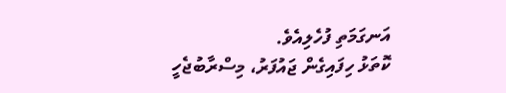އަނގަމަތި ފުހެލިއެވެ.
ކޮތަޅު ހިފައިގެން ޖައުފަރު، މިސްރާބުޖެހީ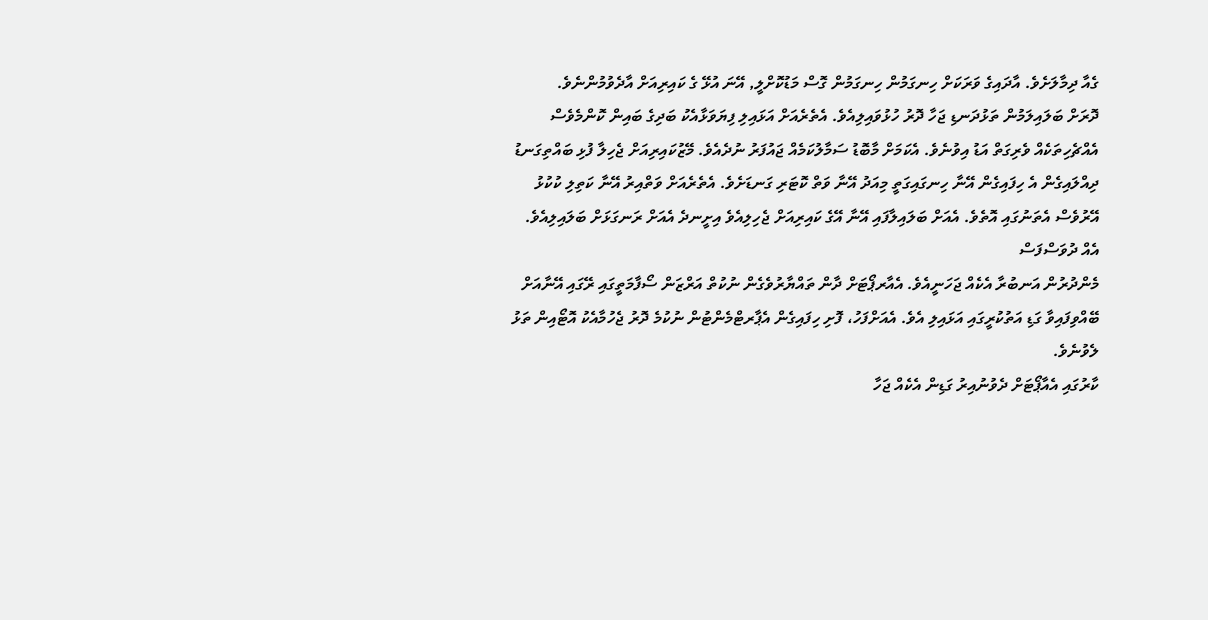ގެއާ ދިމާލަށެވެ. އާދައިގެ ވަރަކަށް ހިނގަމުން ހިނގަމުން ގޮސް މަޑުކޮށްލީ, އޭނަ އުޅޭ ގެ ކައިރިއަށް އާދެވުމުންނެވެ.
ދޮރަށް ބަލައިލަމުން ތަޅުދަނޑި ޖަހާ ދޮރު ހުޅުވައިލިއެވެ. އެތެރެއަށް އަޅައިލި ފިޔަވަޅާއެކު ބަދިގެ ބައިން ކޮންމެވެސް އެއްޗެހިތަކެއް ވެރިގަތް އަޑު އިވުނެވެ. އެކަމަށް މާބޮޑު ސަމާލުކަމެއް ޖައުފަރު ނުދެއެވެ. މޭޒުކައިރިއަށް ޖެހިލާ ފުޅި ބައްތިގަނޑު ދިއްލައިގެން އެ ހިފައިގެން އޭނާ ހިނގައިގަތީ މިއަދު އޭނާ ވަތް ކޮޓަރި ގަނޑަށެވެ. އެތެރެއަށް ވަތްއިރު އޭނާ ކަތިލި ކުކުޅު އޭރުވެސް އެތަނުގައި އޮތެވެ. އެއަށް ބަލައިލާފައި އޭނާ އޭގެ ކައިރިއަށް ޖެހިލިއެވެ އިށީނދެ އެއަށް ރަނގަޅަށް ބަލައިލިއެވެ.
އެއް ދުވަސްފަސް
މެންދުރުން އަނބުރާ އެކެއް ޖަހަނީއެވެ. އެއާރޕޯޓަށް ދާން ތައްޔާރުވެގެން ނުކުތް އަރްޒަން ސޯފާމަތީގައި ރޭގައި އޭނާއަށް ބޭއްވިފައިވާ ގަޑި އަތުކުރީގައި އަޅައިލި އެވެ. އެއަށްފަހު، ފޮށި ހިފައިގެން އެޕާރޓްމެންޓުން ނުކުމެ ދޮރު ޖެހުމާއެކު އޮޓޯއިން ތަޅު ލެވުނެވެ.
ކާރުގައި އެއާޕޯޓަށް ދެވުނުއިރު ގަޑިން އެކެއް ޖަހާ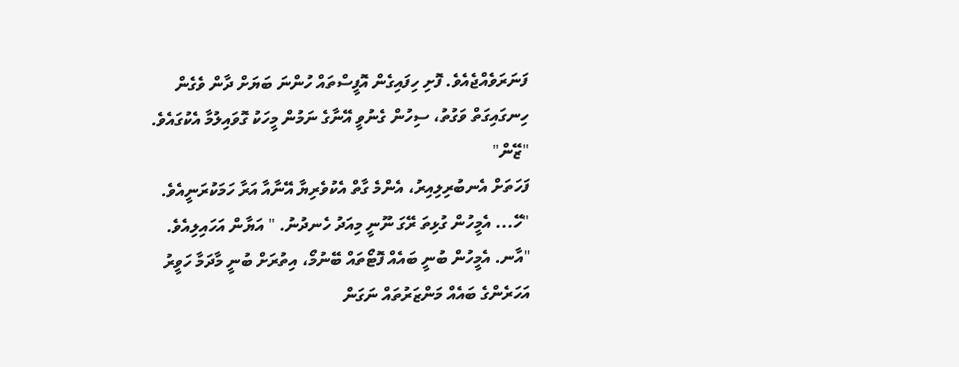ފަނަރަވެއްޖެއެވެ. ފޮށި ހިފައިގެން އޮފީސްތައް ހުންނަ ބަޔަށް ދާން ވެގެން ހިނގައިގަތް ވަގުތު، ސިހުން ގެނުވީ އޭނާގެ ނަމުން މީހަކު ގޮވައިލުމާ އެކުގައެވެ.
"ޒޭން"
ފަހަތަށް އެނބުރިލިއިރު، އެންމެ ގާތް އެކުވެރިޔާ އޭނާއާ އަރާ ހަމަކުރަނީއެވެ.
"ހޭ... އެމީހުން ގުޅިތަ ރޭގަ ނޫނީ މިއަދު ހެނދުނު. " އަޔާން އަހައިލިއެވެ.
"އާނ. އެމީހުން ބުނީ ބައެއް ފޮޓޯތައް ބޭނުމޯ، އިތުރަށް ބުނީ މާދަމާ ހަވީރު އަހަރެންގެ ބައެއް މަންޒަރުތައް ނަގަން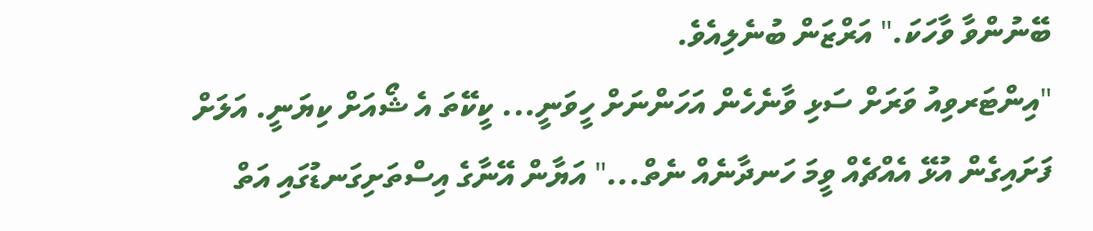ބޭނުންވާ ވާހަކަ." އަރްޒަން ބުނެލިއެވެ.
"އިންޓަރވިއު ވަރަށް ސަޅި ވާނެހެން އަހަންނަށް ހީވަނީ... ކީކޭތަ އެ ޝޯއަށް ކިޔަނީ. އަލަށް ފަށައިގެން އުޅޭ އެއްޗެއް ވީމަ ހަނދާނެއް ނެތް..." އަޔާން އޭނާގެ އިސްތަށިގަނޑުގައި އަތް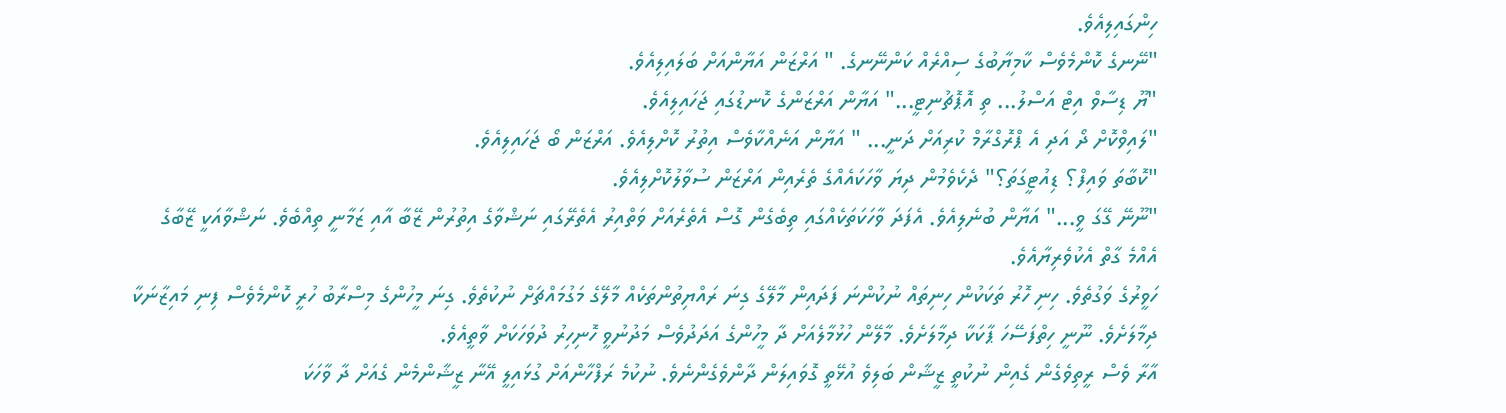ހިންގައިލިއެވެ.
"ނޭނގެ ކޮންމެވެސް ކާމިޔާބުގެ ސިއްރެއް ކަންނޭނގެ. " އަރްޒަން އަޔާންއަށް ބަލައިލިއެވެ.
"ޔޫ ޑިސާވް އިޓް އަސްލު... ތި އޮޕޮޗުނިޓީ..." އަޔާން އަރްޒަންގެ ކޮނޑުގައި ޖަހައިލިއެވެ.
"ލައިވްކޮށް ދޯ އަދި އެ ޕްރޮގްރާމް ކުރިއަށް ދަނީ... " އަޔާން އަނެއްކާވެސް އިތުރު ކޮށްލިއެވެ. އަރްޒަން ބޯ ޖަހައިލިއެވެ.
"ކޮބާތަ ވައިފް؟ ޑިއުޓީގަތަ؟" ދެކެވެމުން ދިޔަ ވާހަކައެއްގެ ތެރެއިން އަރްޒަން ސުވާލުކޮށްލިއެވެ.
"ނޫނޭ ގޭގަ ވީ..." އަޔާން ބުނެލިއެވެ. އެފަދަ ވާހަކަތަކެއްގައި ތިބެގެން ގޮސް އެތެރެއަށް ވަތްއިރު އެތެރޭގައި ނަޝްވާގެ އިތުރުން ޒޭބާ އާއި ޒަމާނީ ތިއްބެވެ. ނަޝްވާއަކީ ޒޭބާގެ އެއްމެ ގާތް އެކުވެރިޔާއެވެ.
ހަވީރުގެ ވަގުތެވެ. ހިނި ހޮރު ތަކަކުން ހިނިތައް ނުކުންނަ ފަދައިން މާލޭގެ ގިނަ ރައްޔިތުންތަކެއް މާލޭގެ މަގުމައްޗަށް ނުކުތެވެ. ގިނަ މީހުންގެ މިސްރާބު ހުރީ ކޮންމެވެސް ފިނި މައިޒާނަކާ ދިމާލަށެވެ. ނޫނީ ހިތްފަސޭހަ ޕާކަކާ ދިމާލަށެވެ. މާލޭން ހުޅުމާލެއަށް ދާ މީހުންގެ އަދަދުވެސް މަދުނުވީ ހޮނިހިރު ދުވަހަކަށް ވާތީއެވެ.
އާރާ ވެސް ރީތިވެގެން ގެއިން ނުކުތީ ޒީޝާން ބަލިވެ އުޅޭތީ ގޮވައިލަން ދާންވެގެންނެވެ. ނުކުމެ ރަފްހާންއަށް ގުޅައިލީ އޭނާ ޒީޝާންމެން ގެއަށް ދާ ވާހަކަ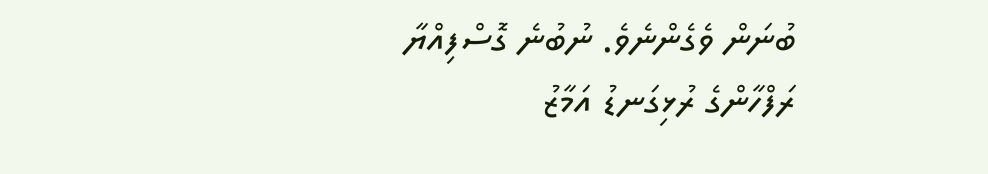ބުނަން ވެގެންނެވެ. ނުބުނެ ގޮސްފިއްޔާ ރަފްހާންގެ ރުޅިގަނޑު އަމާޒު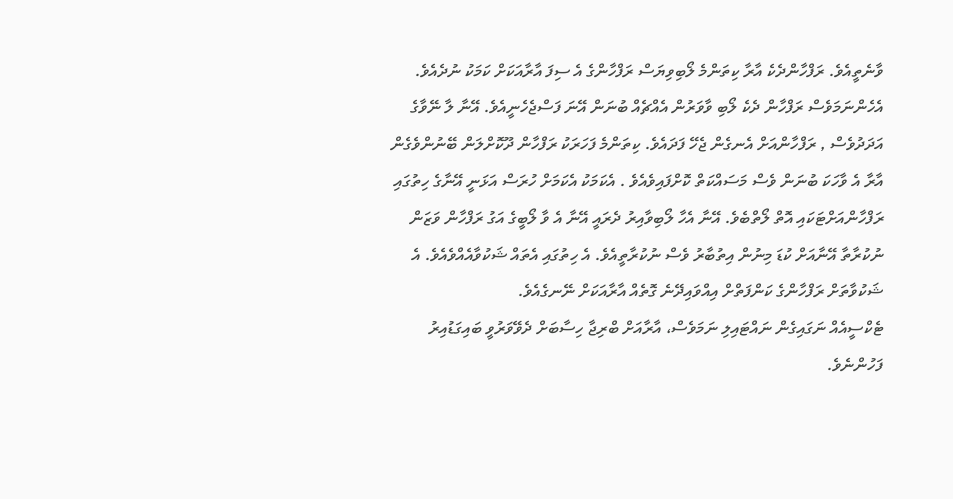ވާނެތީއެވެ. ރަފްހާންދެކެ އާރާ ކިތަންމެ ލޯބިވިޔަސް ރަފްހާންގެ އެ ސިފަ އާރާއަކަށް ކަމަކު ނުދެއެވެ. އެހެންނަމަވެސް ރަފްހާން ދެކެ ލޯބި ވާވަރުން އެއްޗެއް ބުނަން އޭނަ ފަސްޖެހެނީއެވެ. އޭނާ ލާ ނޭވާގެ އަދަދުވެސް , ރަފްހާންއަށް އެނގެން ޖެހޭ ފަދައެވެ. ކިތަންމެ ފަހަރަކު ރަފްހާން ދޫކޮށްލަން ބޭނުންވެގެން އާރާ އެ ވާހަކަ ބުނަން ވެސް މަސައްކަތް ކޮށްފައިވެއެވެ . އެކަމަކު އެކަމަށް ހުރަސް އަޅަނީ އޭނާގެ ހިތުގައި ރަފްހާންއަށްޓަކައި އޮތް ލޯތްބެވެ. އޭނާ އެހާ ލޯބިވާއިރު ދެރައީ އޭނާ އެ ވާ ލޯބީގެ އަގު ރަފްހާން ވަޒަން ނުކުރާތާ އޭނާއަށް ކުޑަ މިނުން އިތުބާރު ވެސް ނުކުރާތީއެވެ. އެ ހިތުގައި އެތައް ޝަކުވާއެއްވެއެވެ. އެ ޝަކުވާތަށް ރަފްހާންގެ ކަންފަތްށް އިއްވައިދޭނެ ގޮތެއް އާރާއަކަށް ނޭނގެއެވެ.
ޓެކްސީއެއް ނަގައިގެން ނައްޓައިލި ނަމަވެސް، އާރާއަށް ބްރިޖާ ހިސާބަށް ދެވޭވަރުވީ ބައިގަޑުއިރު ފަހުންނެވެ.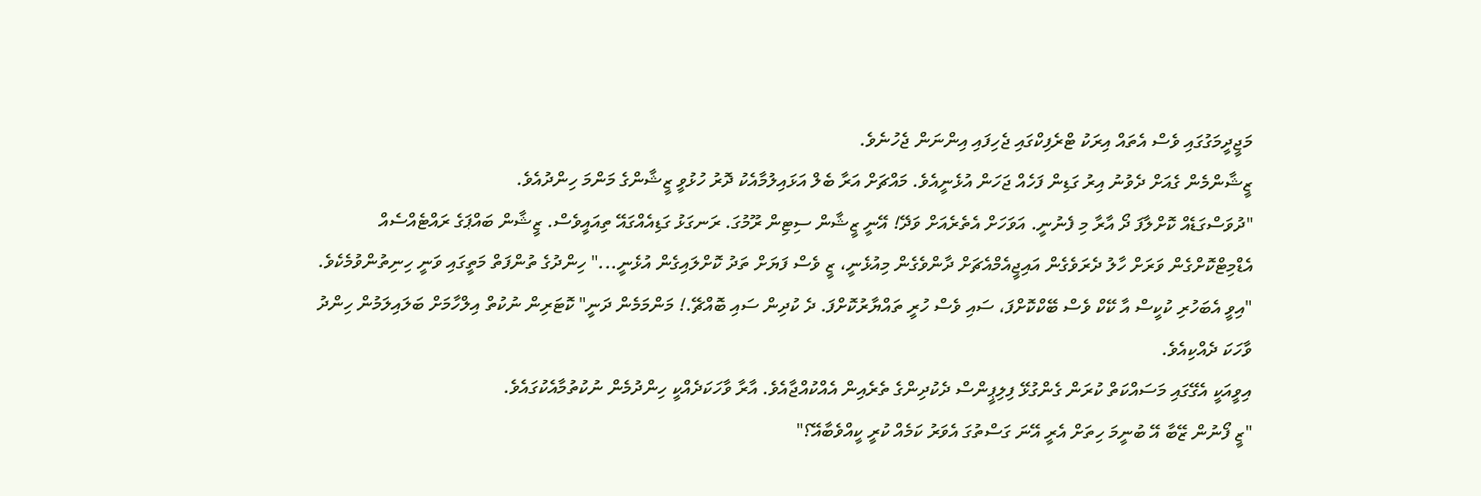މަޖީދީމަގުގައި ވެސް އެތައް އިރަކު ޓްރެފިކްގައި ޖެހިފައި އިންނަން ޖެހުނެވެ.
ޒީޝާންމެން ގެއަށް ދެވުނު އިރު ގަޑިން ފަހެއް ޖަހަން އުޅެނީއެވެ. މައްޗަށް އަރާ ބެލް އަޅައިލުމާއެކު ދޮރު ހުޅުވީ ޒީޝާންގެ މަންމަ ހިންދުއެވެ.
"ދުވަސްގަޑެއް ކޮށްލާފަ ދޯ އާރާ މި ފެނުނީ. އަވަހަށް އެތެރެއަށް ވަދޭ! އޭނީ ޒީޝާން ސިޓިން ރޫމުގަ. ރަނގަޅު ގަޑިއެއްގައޭ ތިއައީވެސް. ޒީޝާން ބައްޕަގެ ރައްޓެއްސެއް އެޑްމިޓްކޮށްގެން ވަރަށް ހާލު ދެރަވެގެން އައިޖީއެމްއެޗަށް ދާންވެގެން މިއުޅެނީ، ޒީ ވެސް ފަޔަށް ތަދު ކޮށްލައިގެން އުޅެނީ..." ހިންދުގެ ތުންފަތް މަތީގައި ވަނީ ހިނިތުންވުމެކެވެ.
"އިވީ އެބަހުރި ކުކީސް އާ ކޭކް ވެސް ބޭކްކޮށްފަ، ސައި ވެސް ހުރީ ތައްޔާރުކޮށްފަ. ދެ ކުދިން ސައި ބޮއްޗޭ.! މަންމަމެން ދަނީ" ކޮޓަރިން ނުކުތް އިލްހާމަށް ބަލައިލަމުން ހިންދު ވާހަކަ ދެއްކިއެވެ.
އިވީއަކީ އެގޭގައި މަސައްކަތް ކުރަން ގެންގުޅޭ ފިލިޕީންސް ދެކުދިންގެ ތެރެއިން އެއްކުއްޖާއެވެ. އާރާ ވާހަކަދެއްކީ ހިންދުމެން ނުކުތުމާއެކުގައެވެ.
"ޒީ ފޯނުން ޒޭބާ އޭ ބުނީމަ ހިތަށް އެރީ އޭނަ ގަސްތުގަ އެވަރު ކަމެއް ކުރީ ކީއްވެބާއޭ؟"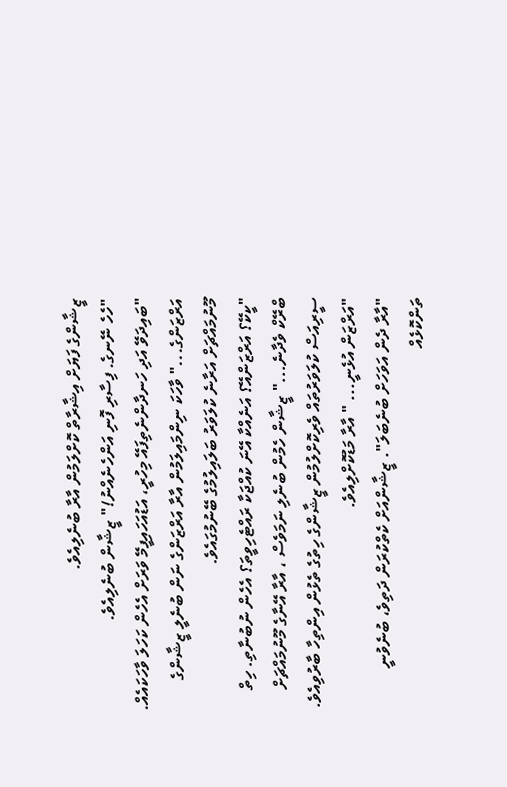ޒީޝާންގެ ފަޔަށް އިޝާރާތް ކޮށްލަމުން އާރާ ބުނެލިއެވެ.
"ހެހެ ނޭނގެ. ފިސާރި ފޮނި އަންހެނެއްނު!" ޒީޝާން ބުނެލިއެވެ.
"ބައިދަވޭ އަދި ހަނދާންނެތިފައޭ މިހުރީ، އަޑުއަހައިފީމޭ ވަރަށް އެހެން ކަހަލަ ވާހަކައެއް. އަރްޒަންގެ..." ވާހަކަ ނިންމައިލަމުން އާރާ އަރްޒަންގެ ނަން ބުނެލީ ޒީޝާންގެ މޫނުމައްޗަށް އަރާނެ ކުލަވަރު ބަލައިލުމުގެ ބޭނުމުގައެވެ.
"ކީކޭ؟ އަރްޒަންއޭ؟ އަނެއްކާ އޭނަ ކުއްޖަކާ ރައްޓެހިވީތަ؟ އެހެން ނުބުނާތި. ހިތް ބްރޭކް ވެދާނެ..." ޒީޝާން ހެމުން ބުނެލި ނަމަވެސް ، އާރާ އޭނާގެ މޫނުމައްޗަށް ސީރިއަސް ކުލަވަރުތައް ވެރިކޮށްލުމުން ޒީޝާންގެ ހިތުގެ ތެޅުން އިންތިހާ ބާރުވިއެވެ.
"އަރްޒަން އުޅެނީ... " އާރާ މަޑުކޮށްލިއެވެ.
"އާރާ ދެން އަވަހަށް ބުނެބަލަ". ޒީޝާންއަށް ކެތްކުރަން ދަތިވެ، ބުނެވުނީ ތަންކޮޅެއް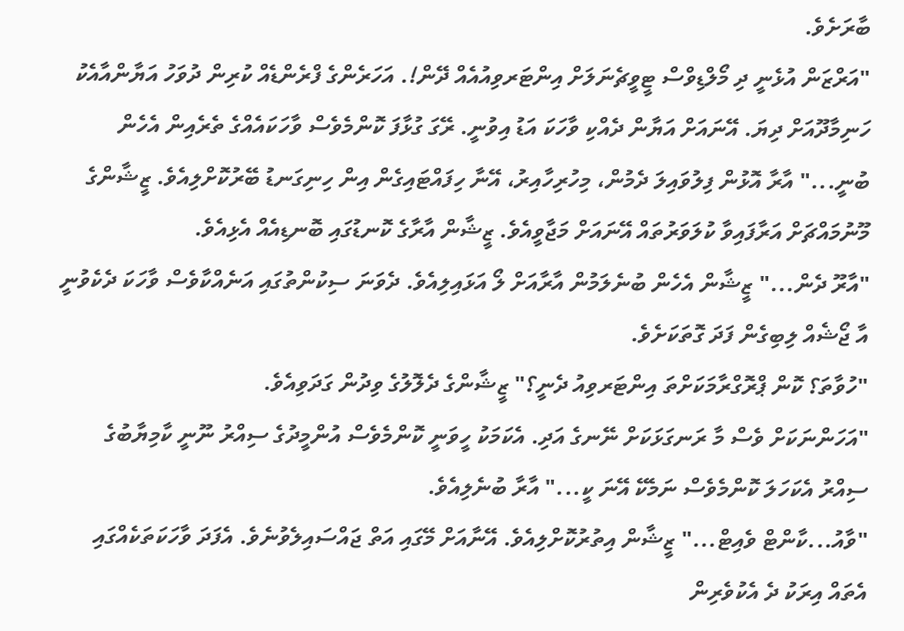ބާރަށެވެ.
"އަރްޒަން އުޅެނީ ދި މޯލްޑިވްސް ޓީވީޗެނަލަށް އިންޓަރވިއުއެއް ދޭން!. އަހަރެންގެ ފްރެންޑެއް ކުރިން ދުވަހު އަޔާންއާއެކު ހަނިމާދޫއަށް ދިޔަ. އޭނައަށް އަޔާން ދެއްކި ވާހަކަ އަޑު އިވުނީ. ރޭގަ ގުޅާފަ ކޮންމެވެސް ވާހަކައެއްގެ ތެރެއިން އެހެން ބުނީ..." އާރާ އޮޅުން ފިލުވައިލަ ދެމުން، މިހުރިހާއިރު، އޭނާ ހިފައްޓައިގެން އިން ހިނިގަނޑު ބޭރުކޮށްލިއެވެ. ޒީޝާންގެ މޫނުމައްޗަށް އަރާފައިވާ ކުލަވަރުތައް އޭނައަށް މަޖާވީއެވެ. ޒީޝާން އާރާގެ ކޮނޑުގައި ބޮނޑިއެއް އެޅިއެވެ.
"އާރޫ ދެން..." ޒީޝާން އެހެން ބުނެލަމުން އާރާއަށް ލޯ އަޅައިލިއެވެ. ދެވަނަ ސިކުންތުގައި އަނެއްކާވެސް ވާހަކަ ދެކެވުނީ އާ ޖޯޝެއް ލިބިގެން ފަދަ ގޮތަކަށެވެ.
"ހުވާތަ؟ ކޮން ޕްރޮގްރާމަކަށްތަ އިންޓަރވިއު ދެނީ؟" ޒީޝާންގެ ދެލޮލުގެ ވިދުން ގަދަވިއެވެ.
"އަހަންނަކަށް ވެސް މާ ރަނގަޅަކަށް ނޭނގެ އަދި. އެކަމަކު ހީވަނީ ކޮންމެވެސް އުންމީދުގެ ސިއްރު ނޫނީ ކާމިޔާބުގެ ސިއްރު އެކަހަލަ ކޮންމެވެސް ނަމެކޭ އޭނަ ކީ..." އާރާ ބުނެލިއެވެ.
"ވާއު...ކާންޓް ވެއިޓް..." ޒީޝާން އިތުރުކޮށްލިއެވެ. އޭނާއަށް މޭގައި އަތް ޖައްސައިލެވުނެވެ. އެފަދަ ވާހަކަތަކެއްގައި އެތައް އިރަކު ދެ އެކުވެރިން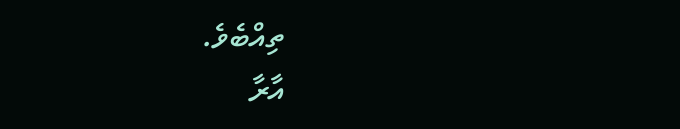ތިއްބެވެ.
އާރާ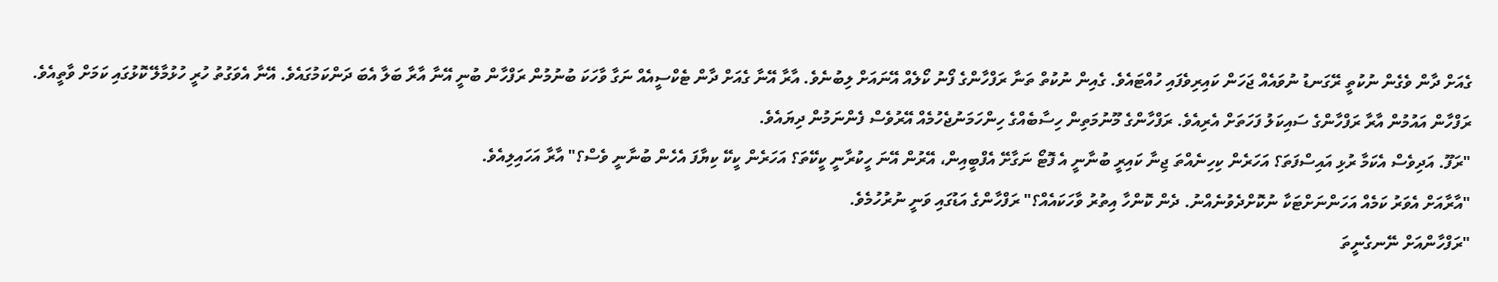ގެއަށް ދާން ވެގެން ނުކުތީ ރޭގަނޑު ނުވައެއް ޖަހަން ކައިރިވެފައި ހުއްޓައެވެ. ގެއިން ނުކުތް ތަނާ ރަފްހާންގެ ފޯނު ކޯލެއް އޭނައަށް ލިބުނެވެ. އާރާ އޭނާ ގެއަށް ދާން ޓެކްސީއެއް ނަގާ ވާހަކަ ބުނުމުން ރަފްހާން ބުނީ އޭނާ އާރާ ބަލާ އެބަ ދަންކަމުގައެވެ. އޭނާ އެވަގުތު ހުރީ ހުޅުމާލޭ ކޮޅުގައި ކަމަށް ވާތީއެވެ.
ރަފްހާން އައުމުން އާރާ ރަފްހާންގެ ސައިކަލު ފަހަތަށް އެރިއެވެ. ރަފްހާންގެ މޫނުމަތިން ހިސާބެއްގެ ހިންހަމަނުޖެހުމެއް އޭރުވެސް ފެންނަމުން ދިޔައެވެ.
"ރަފޫ. އަދިވެސް އެކަމާ ރުޅި އައިސްފަތަ؟ އަހަރެން ކިހިނެއްތަ ޖިނާ ކައިރީ ބުނާނީ އެ ފޮޓޯ ނަގާށޭ އެފްބީއިން، އޭރުން އޭނަ ހީކުރާނީ ކީކޭތަ؟ އަހަރެން ކީކޭ ކިޔާފަ އެހެން ބުނާނީ ވެސް؟" އާރާ އަހައިލިއެވެ.
"އާރާއަށް އެވަރު ކަމެއް އަހަންނަށްޓަކާ ނުކޮށްދެވުނެއްނު. ދެން ކޮންހާ އިތުރު ވާހަކައެއް؟" ރަފްހާންގެ އަޑުގައި ވަނީ ނުރުހުމެވެ.
"ރަފްހާންއަށް ނޭނގެނީތަ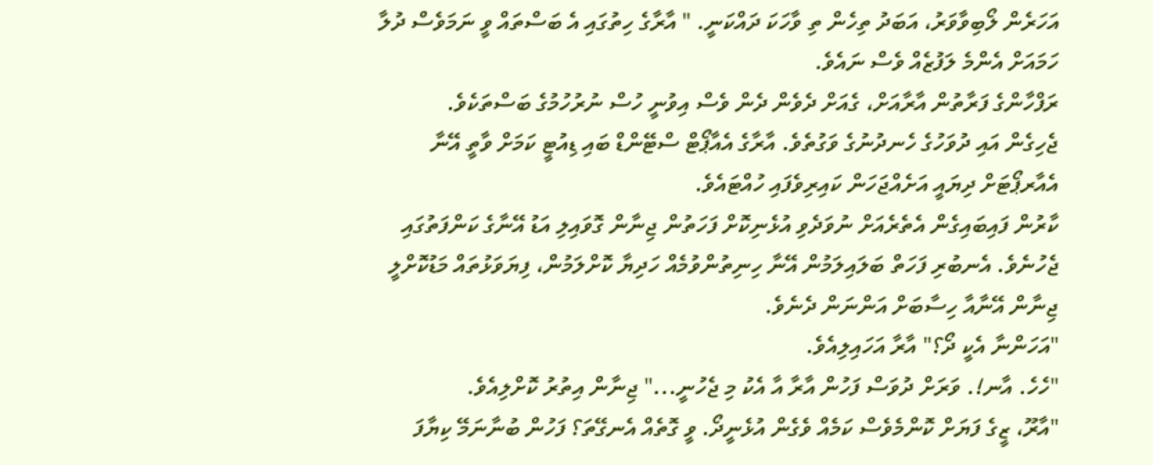އަހަރެން ލޯބިވާވަރު، އަބަދު ތިހެން ތި ވާހަކަ ދައްކަނީ. " އާރާގެ ހިތުގައި އެ ބަސްތައް ވީ ނަމަވެސް ދުލާ ހަމައަށް އެންމެ ލަފުޒެއް ވެސް ނައެވެ.
ރަފްހާންގެ ފަރާތުން އާރާއަށް، ގެއަށް ދެވެން ދެން ވެސް އިވުނީ ހުސް ނުރުހުމުގެ ބަސްތަކެވެ.
ޖެހިގެން އައި ދުވަހުގެ ހެނދުނުގެ ވަގުތެވެ. އާރާގެ އެއާޕޯޓް ސްޓޭންޑް ބައި ޑިއުޓީ ކަމަށް ވާތީ އޭނާ އެއާރޕޯޓަށް ދިޔައީ އަށެއްޖަހަން ކައިރިވެފައި ހުއްޓައެވެ.
ކާރުން ފައިބައިގެން އެތެރެއަށް ނުވަދެވި އުޅެނިކޮށް ފަހަތުން ޖިނާން ގޮވައިލި އަޑު އޭނާގެ ކަންފަތުގައި ޖެހުނެވެ. އެނބުރި ފަހަތް ބަލައިލަމުން އޭނާ ހިނިތުންވުމެއް ހަދިޔާ ކޮށްލަމުން، ފިޔަވަޅުތައް މަޑުކޮށްލީ ޖިނާން އޭނާއާ ހިސާބަށް އަންނަން ދެނެވެ.
"އަހަންނާ އެކީ ދޯ؟" އާރާ އަހައިލިއެވެ.
"ހެހެ. އާނ!. ވަރަށް ދުވަސް ފަހުން އާރާ އާ އެކު މި ޖެހުނީ..." ޖިނާން އިތުރު ކޮށްލިއެވެ.
"އާރޫ، ޒީގެ ފަޔަށް ކޮންމެވެސް ކަމެއް ވެގެން އުޅެނީދޯ. ވީ ގޮތެއް އެނގޭތަ؟ ފަހުން ބުނާނަމޭ ކިޔާފަ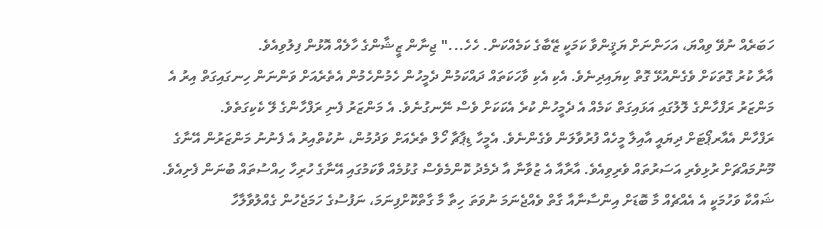ހަބަރެއް ނުވޭ ވިއްޔަ، އަހަންނަށް ޔަޤީންވާ ކަމަކީ ޒޭބާގެ ކަމެއްކަން. ހެހެ..." ޖިނާން ޒީޝާންގެ ހާލެއް އޮޅުން ފިލުވިއެވެ.
އާރާ ކުރު ގޮތަކަށް ވެގެންއުޅޭ ގޮތް ކިޔައިދިނެވެ. އެކި އެކި ވާހަކަތައް ދައްކަމުން ދެމީހުން ހެމުންހެމުން އެތެރެއަށް ވަންނަން ހިނގައިގަތް އިރު އެ މަންޒަރު ރަފްހާންގެ ލޮލުގައި އަޅައިގަތް ކަމެއް އެ ދެމީހުން ކުރެ އެކަކަށް ވެސް ނޭނގުނެވެ. އެ މަންޒަރު ފެނި ރަފްހާންގެ ލޭ ކެކިގަތެވެ.
ރަފްހާން އެއާރޕޯޓަށް ދިޔައީ އާއިލާ މީހެއް ފުރުވާލަން ވެގެންނެވެ. އެމީހާ ޑިޕާޗާ ހޯލް ތެރެއަށް ވަދުމުން، ނުކުތްއިރު އެ ފެނުނު މަންޒަރުން އޭނާގެ މޫނުމައްޗަށް ރުޅިވެރި އަސަރުތައް ވެރިވިއެވެ. އާރާއާ އެ ޒުވާނާ އާ ދެމެދު ކޮންމެވެސް ގުޅުމެއް ވާކަމުގައި އޭނާގެ ހުރިހާ ހިއްސުތައް ބުނަން ފެށިއެވެ.
ޝައްކާ ވަހުމަކީ އެ އެއްޗެއް މާ ބޮޑަށް އިންސާނާއާ ގާތް ވެއްޖެނަމަ ނުވަތަ ހިތާ މާ ގާތްކޮށްފިނަމަ، ނަފުސުގެ ހަމަޖެހުން ގެއްލުވާލާހާ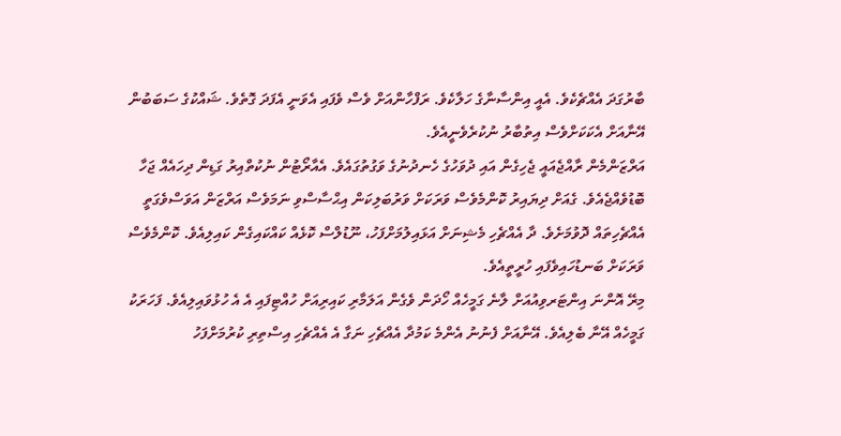ބާރުގަދަ އެއްޗެކެވެ. އެއީ އިންސާނާގެ ހަލާކެވެ. ރަފްހާންއަށް ވެސް ވެފައި އެވަނީ އެފަދަ ގޮތެވެ. ޝައްކުގެ ސަބަބުން އޭނާއަށް އެކަކަށްވެސް އިތުބާރު ނުކުރެވެނީއެވެ.
އަރްޒަންމެން ރާއްޖެއައީ ޖެހިގެން އައި ދުވަހުގެ ހެނދުނުގެ ވަގުތުގައެވެ. އެއާރޯޓުން ނުކުތްއިރު ގަޑިން ދިހައެއް ޖަހާ ބޮޑުވެއްޖެއެވެ. ގެއަށް ދިޔައިރު ކޮންމެވެސް ވަރަކަށް ވަރުބަލިކަން އިޙްސާސްވި ނަމަވެސް އަރްޒަން އަވަސްވެގަތީ އެއްޗެހިތައް ދޮވުމަށެވެ. ދާ އެއްޗެހި މެޝިނަށް އަޅައިލުމަށްފަހު، ނޫޑުލްސް ކޮޅެއް ކައްކައިގެން ކައިލިއެވެ. ކޮންމެވެސް ވަރަކަށް ބަނޑުހައިވެފައި ހުރީތީއެވެ.
މިރޭ އޮންނަ އިންޓަރވިއުއަށް ލާނެ ގަމީހެއް ހޯދަން ވެގެން އަލަމާރި ކައިރިއަށް ހުއްޓިފައި އެ އެ ހުޅުވައިލިއެވެ. ފަހަރަކު ގަމީހެއް އޭނާ ބެލިއެވެ. އޭނާއަށް ފެނުނު އެންމެ ކަމުދާ އެއްޗެހި ނަގާ އެ އެއްޗެހި އިސްތިރި ކުރުމަށްފަހު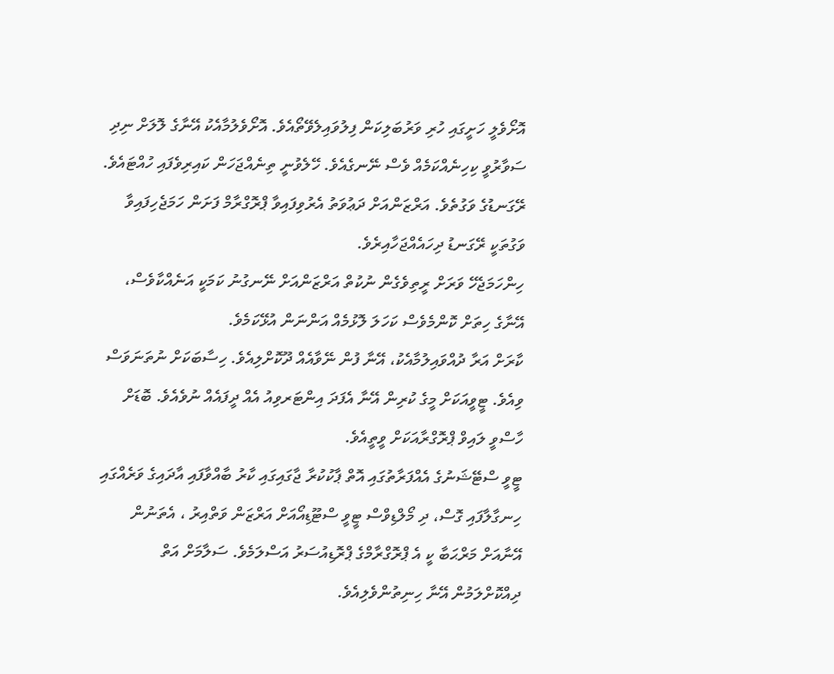އޮށޯވެލީ ހަށީގައި ހުރި ވަރުބަލިކަން ފިލުވައިލެވޭތޯއެވެ. އޮށޯވެލުމާއެކު އޭނާގެ ލޮލަށް ނިދި ސަވާރުވީ ކިހިނެއްކަމެއް ވެސް ނޭނގެއެވެ. ހޭލެވުނީ ތިނެއްޖަހަން ކައިރިވެފައި ހުއްޓައެވެ.
ރޭގަނޑުގެ ވަގުތެވެ. އަރްޒަންއަށް ދަޢުވަތު އެރުވިފައިވާ ޕްރޮގްރާމް ފަށަން ހަމަޖެހިފައިވާ ވަގުތަކީ ރޭގަނޑު ދިހައެއްޖަހާއިރެވެ.
ހިންހަމަޖެހޭ ވަރަށް ރީތިވެގެން ނުކުތް އަރްޒަންއަށް ނޭނގުނު ކަމަކީ އަނެއްކާވެސް، އޭނާގެ ހިތަށް ކޮންމެވެސް ކަހަލަ ލޮޅުމެއް އަންނަން އުޅޭކަމެވެ.
ކާރަށް އަރާ ދުއްވައިލުމާއެކު، އޭނާ ފުން ނޭވާއެއް ދޫކޮށްލިއެވެ. ހިސާބަކަށް ނުތަނަވަސް ވިއެވެ. ޓީވީއަކަށް މީގެ ކުރިން އޭނާ އެފަދަ އިންޓަރވިއު އެއް ދީފައެއް ނުވެއެވެ. ބޮޑަށް ހާސްވީ ލައިވް ޕްރޮގްރާއަކަށް ވީތީއެވެ.
ޓީވީ ސްޓޭޝަނުގެ އެއްފަރާތުގައި އޮތް ޕާކުކުރާ ޖާގައިގައި ކާރު ބާއްވާފައި އާދައިގެ ވަރެއްގައި ހިނގާލާފައި ގޮސް، ދި މޯލްޑިވްސް ޓީވީ ސްޓޫޑިއޯއަށް އަރްޒަން ވަތްއިރު ، އެތަނުން އޭނާއަށް މަރްޙަބާ ކީ އެ ޕްރޮގްރާމްގެ ޕްރޮޑިއުސަރު އަސްލަމެވެ. ސަލާމަށް އަތް ދިއްކޮށްލަމުން އޭނާ ހިނިތުންވެލިއެވެ.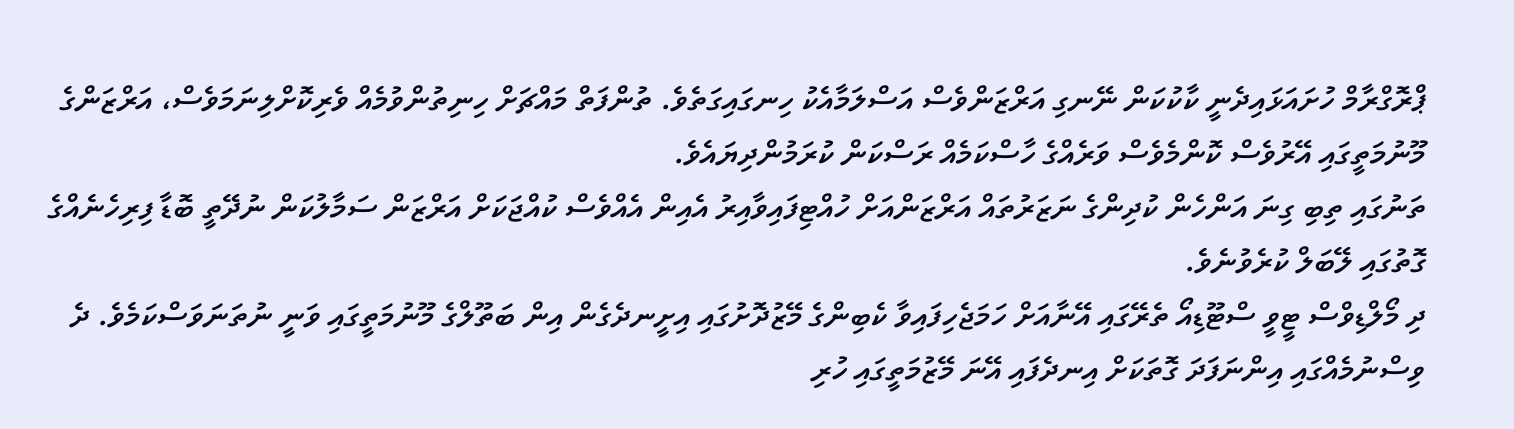ޕްރޮގްރާމް ހުށައަޅައިދެނީ ކާކުކަން ނޭނގި އަރްޒަންވެސް އަސްލަމާއެކު ހިނގައިގަތެވެ. ތުންފަތް މައްޗަށް ހިނިތުންވުމެއް ވެރިކޮށްލިނަމަވެސް، އަރްޒަންގެ މޫނުމަތީގައި އޭރުވެސް ކޮންމެވެސް ވަރެއްގެ ހާސްކަމެއް ރަސްކަން ކުރަމުންދިޔައެވެ.
ތަނުގައި ތިބި ގިނަ އަންހެން ކުދިންގެ ނަޒަރުތައް އަރްޒަންއަށް ހުއްޓިފައިވާއިރު އެއިން އެއްވެސް ކުއްޖަކަށް އަރްޒަން ސަމާލުކަން ނުދޭތީ ބޮޑާ ފިރިހެނެއްގެ ގޮތުގައި ލޭބަލް ކުރެވުނެވެ.
ދި މޯލްޑިވްސް ޓީވީ ސްޓޫޑިއޯ ތެރޭގައި އޭނާއަށް ހަމަޖެހިފައިވާ ކެބިންގެ މޭޒުދޮށުގައި އިށީނދެގެން އިން ބަތޫލްގެ މޫނުމަތީގައި ވަނީ ނުތަނަވަސްކަމެވެ. ދެ ވިސްނުމެއްގައި އިންނަފަދަ ގޮތަކަށް އިނދެފައި އޭނަ މޭޒުމަތީގައި ހުރި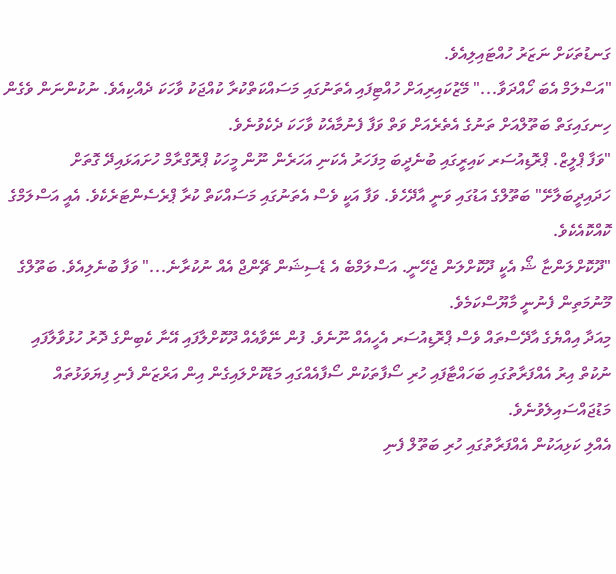ގަނޑުތަކަށް ނަޒަރު ހުއްޓައިލިއެވެ.
"އަސްލަމް އެބަ ހޯއްދަވާ..." މޭޒުކައިރިއަށް ހުއްޓިފައި އެތަނުގައި މަސައްކަތްކުރާ ކުއްޖަކު ވާހަކަ ދެއްކިއެވެ. ނުކުންނަން ވެގެން ހިނގައިގަތް ބަތޫލްއަށް ތަނުގެ އެތެރެއަށް ވަތް ވަފާ ފެނުމާއެކު ވާހަކަ ދެކެވުނެވެ.
"ވަފާ ޕްލީޒް. ޕްރޮޑިއުސަރ ކައިރީގައި ބުނެދީބަ މިފަހަރު އެކަނި އަހަރެން ނޫން މީހަކު ޕްރޮގްރާމް ހުށައަޅައިދޭ ގޮތަށް ހަދައިދީބަލާށޭ" ބަތޫލްގެ އަޑުގައި ވަނީ އާދޭހެވެ. ވަފާ އަކީ ވެސް އެތަނުގައި މަސައްކަތް ކުރާ ޕްރެސެންޓަރެކެވެ. އެއީ އަސްލަމްގެ ކޮއްކޮއެކެވެ.
"ދޫކޮށްލަންޏާ ޝޯ އެކީ ދޫކޮށްލަން ޖެހޭނީ. އަސްލަމްބެ އެ ޑެސިޝަން ޗޭންޖް އެއް ނުކުރާނެ..." ވަފާ ބުނެލިއެވެ. ބަތޫލްގެ މޫނުމަތިން ފެނުނީ މާޔޫސްކަމެވެ.
މިއަދާ އިއްޔެގެ އާދޭސްތައް ވެސް ޕްރޮޑިއުސަރ އެހީއެއް ނޫނެވެ. ފުން ނޭވާއެއް ދޫކޮށްލާފައި އޭނާ ކެބިންގެ ދޮރު ހުޅުވާލާފައި ނުކުތް އިރު އެއްފަރާތުގައި ބަހައްޓާފައި ހުރި ސޯފާތަކުން ސޯފާއެއްގައި މަޑުކޮށްލައިގެން އިން އަރްޒަން ފެނި ފިޔަވަޅުތައް މަޑުޖައްސައިލެވުނެވެ.
އެއްލި ކަޅިއަކުން އެއްފަރާތުގައި ހުރި ބަތޫލް ފެނި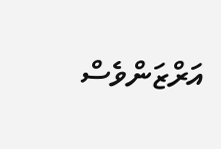އަރްޒަންވެސް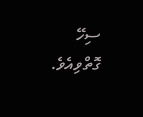ސިހޭ ގޮތްވިއެވެ.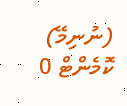(ނުނިމޭ)
ކޮމެންޓް 0